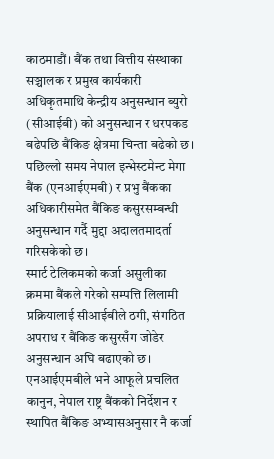काठमाडौं। बैंक तथा वित्तीय संस्थाका सञ्चालक र प्रमुख कार्यकारी अधिकृतमाथि केन्द्रीय अनुसन्धान ब्युरो (सीआईबी) को अनुसन्धान र धरपकड बढेपछि बैंकिङ क्षेत्रमा चिन्ता बढेको छ।
पछिल्लो समय नेपाल इन्भेस्टमेन्ट मेगा बैंक (एनआईएमबी) र प्रभु बैंकका अधिकारीसमेत बैंकिङ कसुरसम्बन्धी अनुसन्धान गर्दै मुद्दा अदालतमादर्ता गरिसकेको छ।
स्मार्ट टेलिकमको कर्जा असुलीका क्रममा बैंकले गरेको सम्पत्ति लिलामी प्रक्रियालाई सीआईबीले ठगी, संगठित अपराध र बैंकिङ कसुरसँग जोडेर अनुसन्धान अघि बढाएको छ। एनआईएमबीले भने आफूले प्रचलित कानुन, नेपाल राष्ट्र बैंकको निर्देशन र स्थापित बैंकिङ अभ्यासअनुसार नै कर्जा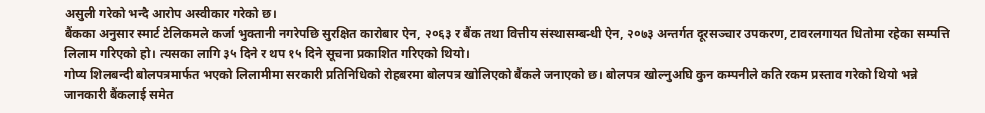असुली गरेको भन्दै आरोप अस्वीकार गरेको छ।
बैंकका अनुसार स्मार्ट टेलिकमले कर्जा भुक्तानी नगरेपछि सुरक्षित कारोबार ऐन, २०६३ र बैंक तथा वित्तीय संस्थासम्बन्धी ऐन, २०७३ अन्तर्गत दूरसञ्चार उपकरण, टावरलगायत धितोमा रहेका सम्पत्ति लिलाम गरिएको हो। त्यसका लागि ३५ दिने र थप १५ दिने सूचना प्रकाशित गरिएको थियो।
गोप्य शिलबन्दी बोलपत्रमार्फत भएको लिलामीमा सरकारी प्रतिनिधिको रोहबरमा बोलपत्र खोलिएको बैंकले जनाएको छ। बोलपत्र खोल्नुअघि कुन कम्पनीले कति रकम प्रस्ताव गरेको थियो भन्ने जानकारी बैंकलाई समेत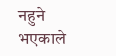नहुने भएकाले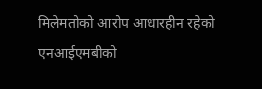मिलेमतोको आरोप आधारहीन रहेको एनआईएमबीको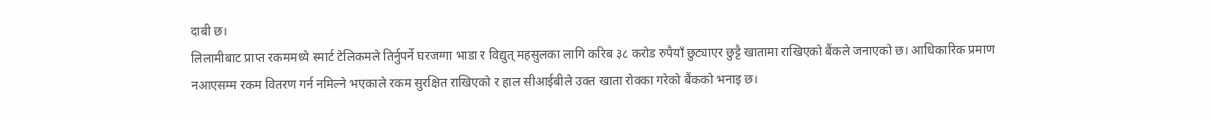दाबी छ।
लिलामीबाट प्राप्त रकममध्ये स्मार्ट टेलिकमले तिर्नुपर्ने घरजग्गा भाडा र विद्युत् महसुलका लागि करिब ३८ करोड रुपैयाँ छुट्याएर छुट्टै खातामा राखिएको बैंकले जनाएको छ। आधिकारिक प्रमाण नआएसम्म रकम वितरण गर्न नमिल्ने भएकाले रकम सुरक्षित राखिएको र हाल सीआईबीले उक्त खाता रोक्का गरेको बैंकको भनाइ छ।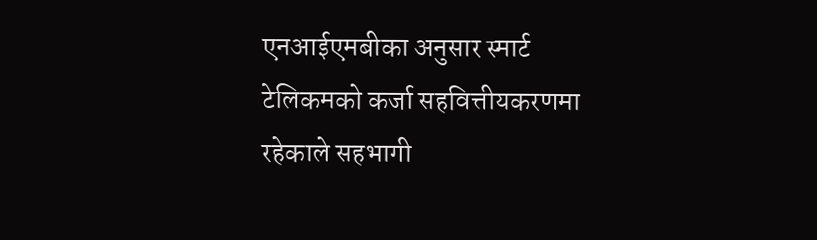एनआईएमबीका अनुसार स्मार्ट टेलिकमको कर्जा सहवित्तीयकरणमा रहेकाले सहभागी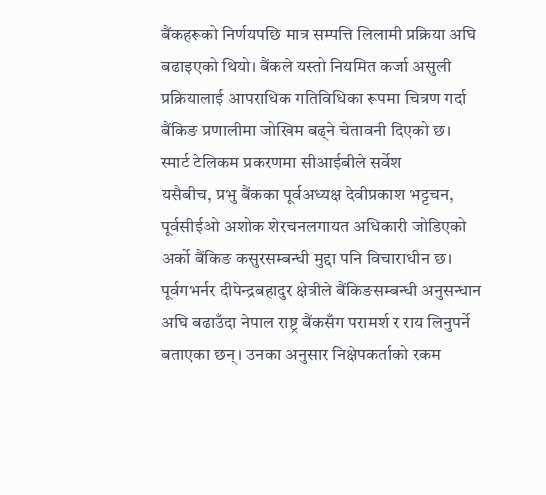बैंकहरूको निर्णयपछि मात्र सम्पत्ति लिलामी प्रक्रिया अघि बढाइएको थियो। बैंकले यस्तो नियमित कर्जा असुली प्रक्रियालाई आपराधिक गतिविधिका रूपमा चित्रण गर्दा बैंकिङ प्रणालीमा जोखिम बढ्ने चेतावनी दिएको छ।
स्मार्ट टेलिकम प्रकरणमा सीआईबीले सर्वेश
यसैबीच, प्रभु बैंकका पूर्वअध्यक्ष देवीप्रकाश भट्टचन, पूर्वसीईओ अशोक शेरचनलगायत अधिकारी जोडिएको अर्को बैंकिङ कसुरसम्बन्धी मुद्दा पनि विचाराधीन छ।
पूर्वगभर्नर दीपेन्द्रबहादुर क्षेत्रीले बैंकिङसम्बन्धी अनुसन्धान अघि बढाउँदा नेपाल राष्ट्र बैंकसँग परामर्श र राय लिनुपर्ने बताएका छन्। उनका अनुसार निक्षेपकर्ताको रकम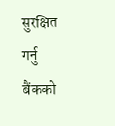सुरक्षित गर्नु बैंकको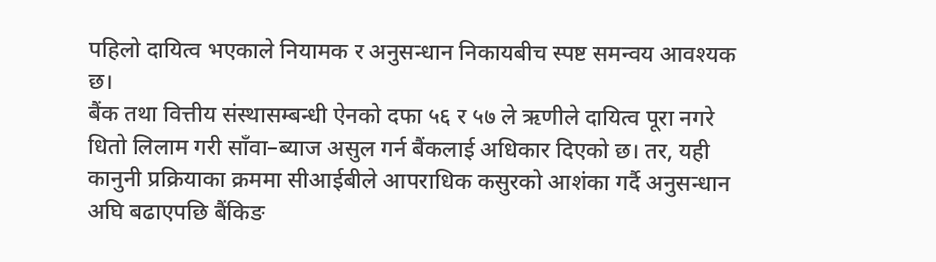पहिलो दायित्व भएकाले नियामक र अनुसन्धान निकायबीच स्पष्ट समन्वय आवश्यक छ।
बैंक तथा वित्तीय संस्थासम्बन्धी ऐनको दफा ५६ र ५७ ले ऋणीले दायित्व पूरा नगरे धितो लिलाम गरी साँवा–ब्याज असुल गर्न बैंकलाई अधिकार दिएको छ। तर, यही कानुनी प्रक्रियाका क्रममा सीआईबीले आपराधिक कसुरको आशंका गर्दै अनुसन्धान अघि बढाएपछि बैंकिङ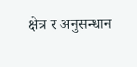क्षेत्र र अनुसन्धान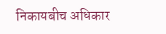निकायबीच अधिकार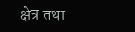क्षेत्र तथा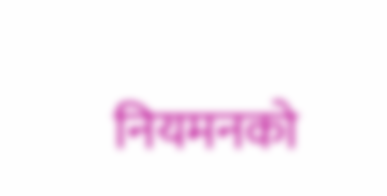नियमनको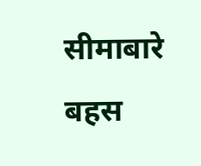सीमाबारे बहस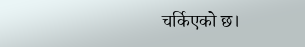चर्किएको छ।